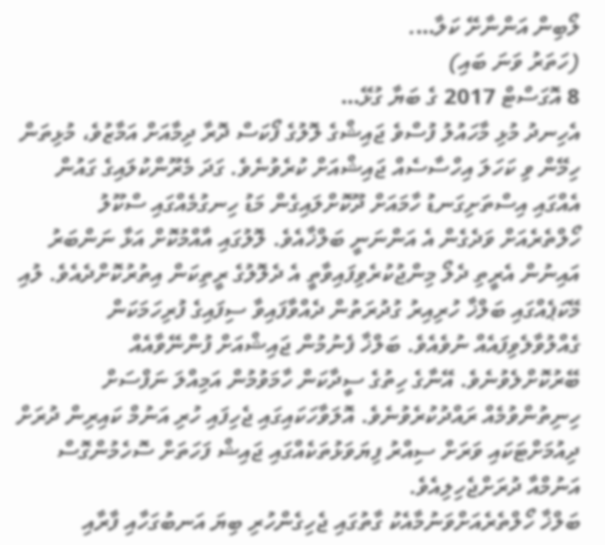ލޯބިން އަންނާށޭ ކަލާ….
(ހަތަރު ވަނަ ބައި)
8 އޮގަސްޓް 2017 ގެ ބަޔާ ގުޅޭ…
އެހިނދު މުޅި މާހައުލު ފުސްވެ ޖައިޝްގެ ލޮލުގެ ފޯކަސް ދޮރާ ދިމާއަށް އަމާޒުވެ، މުޅިތަން ހިމޭން ވި ކަހަލަ އިހްސާސެއް ޖައިޝްއަށް ކުރެވުނެވެ. ގަދަ މެރޫންކުލައިގެ ގައުން އެއްގައި އިސްތަށިގަނޑު ހާމައަށް ދޫކޮށްލައިގެން މަޑު ހިނގުމެއްގައި ސްކޫލު ހޯލްތެރެއަށް ވަދެގެން އެ އަންނަނީ ބަލްޚާއެވެ. ލޮލުގައި އާއްމުކޮށް އަޅާ ނަންބަރު އައިނުން އެރީތި ދެލޯ މިންޖުކުރެވިފައިވާތީ އެ ދެލޮލުގެ ރީތިކަން އިތުރުކޮށްދެއެވެ. ލުއި މޭކަޕެއްގައި ބަލްޚާ ހުރިއިރު ގުދުރަތުން ދެއްވާފައިވާ ސިފައިގެ ފުރިހަމަކަން ގެއްލުވާލެވިފައެއް ނުވެއެވެ. ބަލްޚާ ފެނުމުން ޖައިޝްއަށް ފުންނޭވާއެއް ބޭރުކޮށްލެވުނެވެ. އޭނާގެ ހިތުގެ ސީދާކަން ހާމަވުމުން އަމިއްލަ ނަފްސަށް ހިނިތުންވުމެއް ރައްދުކުރެވުނެވެ. އޮލަވާހަކައިގައި ޖެހިފައި ހުރި އަނުމް ކައިރިން ދުރަށް ދިއުމަށްޓަކައި ވަރަށް ސިއްރު ފިޔަވަޅުތަކެއްގައި ޖައިޝް ފަހަތަށް ސޮހެމުންގޮސް އަނުމްއާ ދުރަށްޖެހިލިއެވެ.
ބަލްޚާ ހޯލްތެރެއަށްވަނުމާއެކު ގާތުގައި ޖެހިގެންހުރި ބިޔަ އަނބުގަހާއި ފާރާއި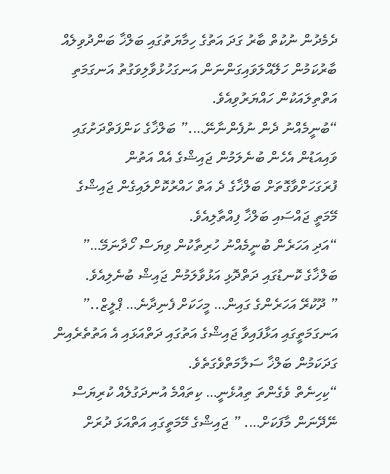ދެމެދުން ނުކުތް ބާރު ގަދަ އަތުގެ ހިމާޔަތުގައި ބަލްޚާ ބަންދުވިލެއް ބާރުކަމުން ހަލޭއްލަވައިގަންނަން އަނގަހުޅުވާލިވަގުތު އަނގަމަތި އަތްތިލައަކުން ހައްޔަރުވިއެވެ.
“ބުނީމެއްނު ދެން ނުފެންނާނޭ….” ބަލްޚާގެ ކަންފަތްދަށުގައި ވައިއަޑުން އެހެން ބުނެލަމުން ޖައިޝްގެ އެއް އަތުން ފުރަގަހަށްވާގޮތަށް ބަލްޚާގެ ދެ އަތް ހައްރުކޮށްލައިގެން ޖައިޝްގެ މޭމަތީ ޖައްސައި ބަލްޚާ ފިއްތާލިއެވެ.
“އަދި އަހަރެން ބުނީމެއްނު ހުރިތާކުން ވިޔަސް ހޯދާނަމޭ…” ބަލްޚާގެ ކޮނޑުގައި ދަތްދޮޅި އަޅުވާލަމުން ޖައިޝް ބުނެލިއެވެ.
” ދޫކުރޭ އަހަރެންގެ ގައިން… މީހަކަށް ފެނިދާނެ… ޕްލީޒް..” އަނގަމަތީގައި އަޅާފައިވާ ޖައިޝްގެ އަތުގައި ދަތްއަޅައި އެ އަތުތެރެއިން ގަދަކަމުން ބަލްޚާ ސަލާމަތްވެގަތެވެ.
“ކިހިނެތް ވެގެންތަ ތިއުޅެނީ… ކިތައްމެ އުނދަގުލެއް ކުރިޔަސް ނޭދޭނަން މާފަކަށް…. ” ޖައިޝްގެ މޭމަތީގައި އަތްއަޅަ ދުރަށް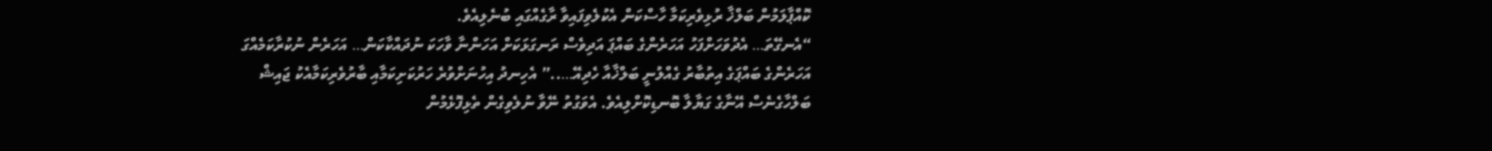ކޮއްޕާލަމުން ބަލްޚާ ރުޅިވެރިކަމާ ހާސްކަން އެކުލެވިފައިވާ ރާގެއްގައި ބުނެލިއެވެ.
“އެނގޭތަ… އެދުވަހަށްފަހު އަހަރެންގެ ބައްޕަ އަދިވެސް ރަނގަޅަކަށް އަހަންނާ ވާހަކަ ނުދައްކާކަން… އަހަރެން ނުކުރާކަމެއްގަ އަހަރެންގެ ބައްޕަގެ އިތުބާރު ގެއްލުނީ ބަލްޚާއާ ހެދިއޭ…..” އެހިނދު އިހުނަށްވުރެ ހަރުކަށިކަމާއި ބާރުވެރިކަމާއެކު ޖައިޝް ބަލްހާގެނެސް އޭނާގެ ގަޔާލާ ބޮނޑިކޮށްލިއެވެ. އެވަގުތު ނޭވާ ނުލެވިގެން ތެޅިފޮޅެމުން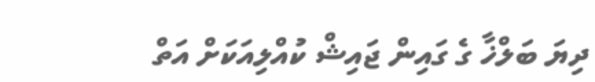ދިޔަ ބަލްޚާ ގެ ގައިން ޖައިޝް ކުއްލިއަކަށް އަތް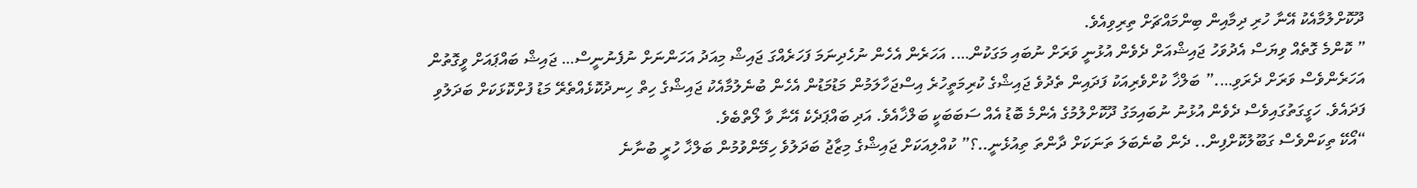ދޫކޮށްލުމާއެކު އޭނާ ހުރި ދިމާއިން ބިންމައްޗަށް ތިރިވިއެވެ.
” ކޮންމެ ގޮތެއް ވިޔަސް އެދުވަހު ޖައިޝްއަށް ދެވެން އުޅުނީ ވަރަށް ނުބައި މަގަކުން…. އަހަރެން އެހެން ނުހެދިނަމަ ފަހަރެއްގަ ޖައިޝް މިއަދު އަހަންނަށް ނުފެނުނީސް… ޖައިޝް ބައްޕައަށް ވީގޮތުން އަހަރެންވެސް ވަރަށް ދެރަވި….” ބަލްޚާ ކުށްވެރިއަކު ފަދައިން ތެދުވެ ޖައިޝްގެ ކުރިމަތީހުރެ އިސްޖަހާލަމުން މަޑުމަޑުން އެހެން ބުނެލުމާއެކު ޖައިޝްގެ ހިތް ހިނދުކޮޅެއްތެރޭ މަޑު ފުށްކޮޅަކަށް ބަދަލުވި ފަދައެވެ. ހަގީގަތުގައިވެސް ދެވެން އުޅުނު ނުބައިމަގު ދޫކޮށްލުމުގެ އެންމެ ބޮޑު އެއް ސަބަބަކީ ބަލްޚާއެވެ. އަދި ބައްޕަދެކެ އޭނާ ވާ ލޯތްބެވެ.
“އޯކޭ ތިކަންވެސް ގަބޫލުކޮށްފިން.. ދެން ބުނެބަލަ ތަނަކަށް ދާންތަ ތިއުޅެނީ..؟” ކުއްލިއަކަށް ޖައިޝްގެ މިޒާޖު ބަދަލުވެ ހިމޭންވުމުން ބަލްޚާ ހުރީ ބުނާނެ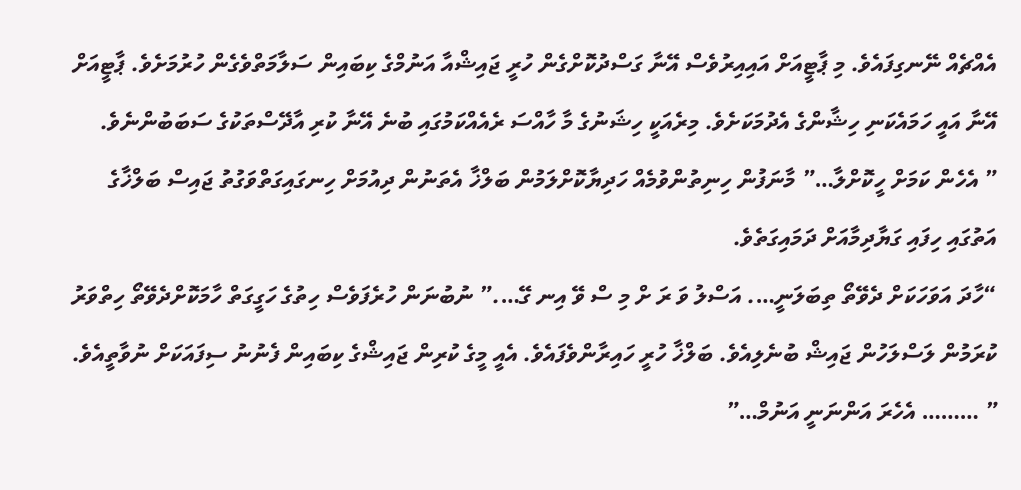އެއްޗެއް ނޭނގިފައެވެ. މި ޕާޓީއަށް އައިއިރުވެސް އޭނާ ގަސްދުކޮށްގެން ހުރީ ޖައިޝްއާ އަނުމްގެ ކިބައިން ސަލާމަތްވެގެން ހުރުމަށެވެ. ޕާޓީއަށް އޭނާ އައީ ހަމައެކަނި ހިޝާންގެ އެދުމަކަށެވެ. މިރެއަކީ ހިޝަނުގެ މާ ހާއްސަ ރެއެއްކަމުގައި ބުނެ އޭނާ ކުރި އާދޭސްތަކުގެ ސަބަބުންނެވެ.
” އެހެން ކަމަށް ހީކޮށްލާ…” މާނަފުން ހިނިތުންވުމެއް ހަދިޔާކޮށްލަމުން ބަލްޚާ އެތަނުން ދިއުމަށް ހިނގައިގަތްވަގުތު ޖައިސް ބަލްޚާގެ އަތުގައި ހިފައި ގަޔާދިމާއަށް ދަމައިގަތެވެ.
“ހާދަ އަވަހަކަށް ދެވޭތޯ ތިބަލަނީ…. އަސްލު ވަ ރަ ށް މި ސް ވޭ އިނ ގޭ….” ނުބުނަން ހުރެފަވެސް ހިތުގެ ހަގީގަތް ހާމަކޮށްދެވޭތޯ ހިތްވަރު ކުރަމުން ލަސްލަހުން ޖައިޝް ބުނެލިއެވެ. ބަލްޚާ ހުރީ ހައިރާންވެފައެވެ. އެއީ މީގެ ކުރިން ޖައިޝްގެ ކިބައިން ފެނުނު ސިފައަކަށް ނުވާތީއެވެ.
” ……… އެހެރަ އަންނަނީ އަނުމް…”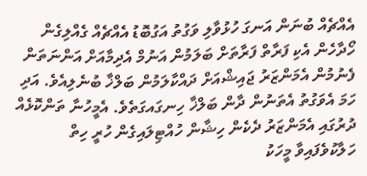އެއްޗެއް ބުނަން އަނގަ ހުޅުވާލި ވަގުތު އަގުބޮޑު އެއްޗެއް ގެއްލިގެން ހޯދާހެން އެކި ފަރާތް ފަރާތަށް ބަލަމުން އަނުމް އެދިމާއަށް އަންނަތަން ފެނުމުން އެމަންޒަރު ޖައިޝްއަށް ދައްކާލަމުން ބަލްޚާ ބުނެލިއެވެ. އަދި ހަމަ އެވަގުތު އެތަނުން ދާން ބަލްޚާ ހިނގައގަތެވެ. އެމީހުނާ ތަންކޮޅެއް ދުރުގައި އެމަންޒަރު ދެކެން ހިޝާން ހުއްޓިލައިގެން ހުރީ ހިތް ހަލާކުވެފައިވާ މީހަކު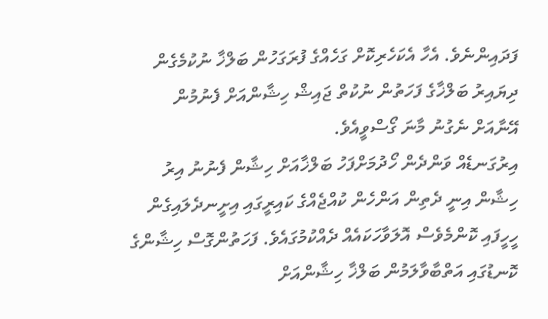ފަދައިންނެވެ. އެހާ އެކަހެރިކޮށް ގަހެއްގެ ފުރަގަހުން ބަލްޚާ ނުކުމެގެން ދިޔައިރު ބަލްޚާގެ ފަހަތުން ނުކުތް ޖައިޝް ހިޝާންއަށް ފެނުމުން އޭނާއަށް ނެގުނު މާނަ ގޯސްވީއެވެ.
އިރުގަނޑެއް ވަންދެން ހޯދުމަށްފަހު ބަލްޚާއަށް ހިޝާން ފެނުނު އިރު ހިޝާން އިނީ ދެތިން އަންހެން ކުއްޖެއްގެ ކައިރީގައި އިށީނދެލައިގެން ހީހީފައި ކޮންމެވެސް އޮލަވާހަކައެއް ދެއްކުމުގައެވެ. ފަހަތުންގޮސް ހިޝާންގެ ކޮނޑުގައި އަތްބާވާލަމުން ބަލްޚާ ހިޝާންއަށް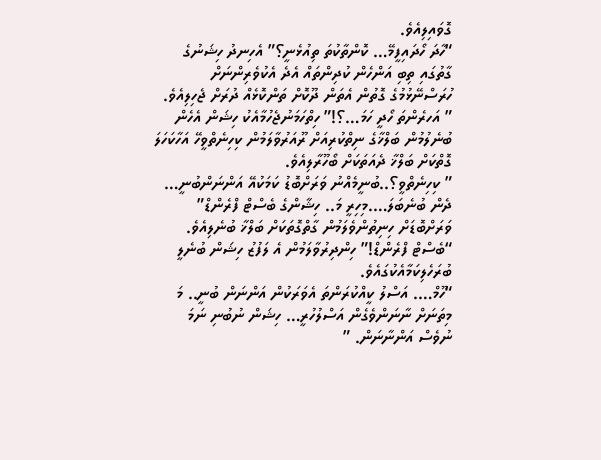ގޮވައިލިއެވެ.
“ހާދަ ހޯދައިފީމޭ… ކޮންތާކުތަ ތިއުޅެނީ؟” އެހިނދު ހިޝަނުގެ ގާތުގައި ތިބި އަންހެން ކުދިންތައް އެދެ އެކުވެރިންނަށް ހުރަސްނޭޅުމުގެ ގޮތުން އެތަން ދޫކޮށް ތަންކޮޅެއް ދުރަށް ޖެހިލިއެވެ.
” އަހރެންތަ ހޯދީ ހަމަ…؟!” ހިތްހަމަނުޖެހުމާއެކު ހިޝަން އެހެން ބުނެލުމުން ބަލްޚާގެ ނިތްކުރިއަށް ރޫއަރުވާލަމުން ކިހިނެތްވީހޭ އަހާކަހަލަ ގޮތްކަށް ބަލްޚާ ދެއަތަކަށް ބޯހޫރާލިއެވެ.
” ކިހިނެތްވީ؟..ބުނީމެއްނު ވަރަށްބޮޑު ކަމަކުއޭ އަންނަންބުނީ… ދެން ބުނެބަލަ….މިހިރީ މަ.. ހިޝާންގެ ބެސްޓް ފްރެންޑް” ވަރަށްބޮޑަށް ހިނިތުންވެލަމުން ގާތްގޮތަކަށް ބަލްޚާ ބުނެލިއެވެ.
“ބެސްޓް ފްރެންޑް!” ހިންދިރުވާލަމުން އެ ލަފުޒު ހިޝަން ބުނެލީ ބުރަހެލިކަމާއެކުގައެވެ.
“ހޫމް…. އަސްލު ކީއްކުރަންތަ އެވަރަކުން އަންނަން ބުނީ.. މަ މިތަނަށް ނާނަންވެގެން އަސްލުހުރީ… ހިޝަން ނުބުނި ނަމަ ނުވެސް އަންނާނަން. ”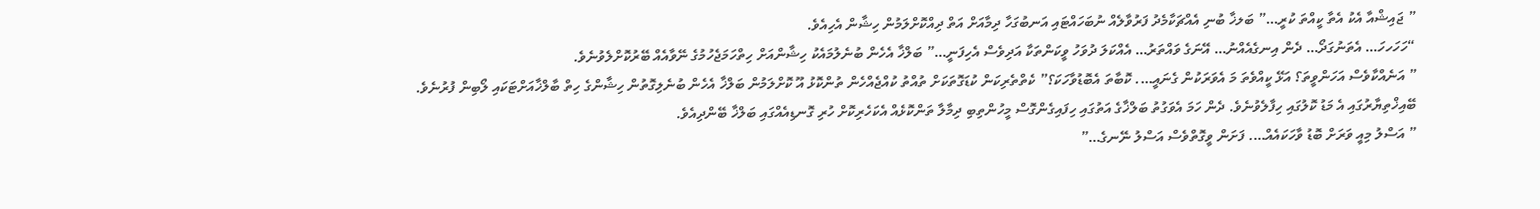” ޖައިޝްއާ އެކު އެތާ ކީއްތަ ކުރީ…” ބަލޚާ ބުނި އެއްޗަކާމެދު ފަރުވާލެއް ނުބަހައްޓައި އަނބުގަހާ ދިމާއަށް އަތް ދިއްކޮށްލަމުން ހިޝާން އެހިއެވެ.
“ހަހަހހަ… އެތަނުގަދޯ… ދެން އިނގެއެއްނު… އޭނަގެ ވައްތަރު… އެއްކަލަ ދުވަހު ވީކަންތަކާ އަދިވެސް އެހިފަނީ…” ބަލްޚާ އެހެން ބުނެލުމައެކު ހިޝާންއަށް ހިތްހަމަޖެހުމުގެ ނޭވާއެއް ބޭރުކޮށްލެވުނެވެ.
” އަނެއްކާވެސް އަހަންވީތަ؟ އަޅޭ ކީއްވެތަ މަ އެވަރަކުން ގެނައީ…. ކޮބާތަ އެބޮޑުވާހަކަ؟” ކެތްތެރިކަން ކުޑަގޮތަކަށް ތުއްތު ކުއްޖެއްހެން ތުންކޮޅު އޫ ކޮށްލަމުން ބަލްޚާ އެހެން ބުނެލިގޮތުން ހިޝާންގެ ހިތް ބާލްޚާއަށްޓަކައި ލޯބިން ފުރުނެވެ. ބޭއިޚްތިޔާރުގައި އެ މަޑު ކޮލުގައި ހިފާލެވުނެވެ. ދެން ހަމަ އެވަގުތު ބަލްޚާގެ އަތުގައި ހިފައިގެންގޮސް މީހުންތިބި ދިމާލާ ތަންކޮޅެއް އެކަހެރިކޮށް ހުރި ގޮނޑިއެއްގައި ބަލްޚާ ބޭންދިއެވެ.
” އަސްލު މިއީ ވަރަށް ބޮޑު ވާހަކައެއް…. ފަށަން ވީގޮތްވެސް އަސްލު ނޭނގެ…”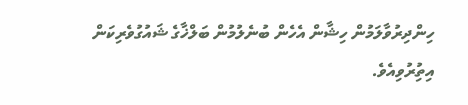ހިންދިރުވާލަމުން ހިޝާން އެހެން ބުނެލުމުން ބަލްޚާގެ ޝައުގުވެރިކަން އިތުިރުވިއެވެ.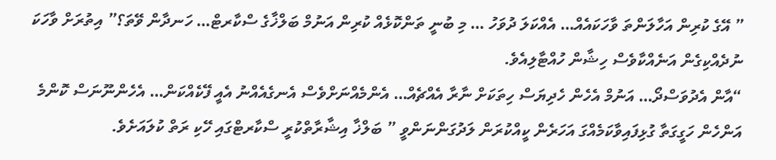” އޭގެ ކުރިން އަހާލަންތަ ވާހަކައެއް… އެއްކަލަ ދުވަހު … މި ބުނީ ތަންކޮޅެއް ކުރިން އަނުމް ބަލްޚާގެ ސްކާރޓް… ހަނދާން ވޭތަ؟” އިތުރަށް ވާހަކަ ނުދެއްކިގެން އަނެއްކާވެސް ހިޝާން ހުއްޓާލިއެވެ.
“އާން އެދުވަސްދޯ… އަނުމް އެހެން ހެދިޔަސް ހިތަކަށް ނާރާ އެއްޗެއް… އެންމެއްނަށްވެސް އެނގެއެއްނު އެއީ ފޭކެއްކަން… އެހެންނޫނަސް ކޮންމެ އަންހެން ހަގީގަތާ ގުޅިފައިވާކަމެއްގަ އަހަރެން ކީއްކުރަން ލަދުގަންނަންވީ ” ބަލްޚާ އިޝާރާތްކުރީ ސްކާރޓްގައި ހޭކި ރަތް ކުލައަށެވެ.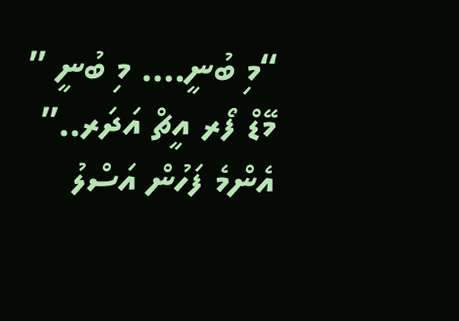“މި ބުނީ…. މި ބުނީ ” މޭޑް ފޯރ އީޗް އަދަރ..” އެންމެ ފަހުން އަސްލު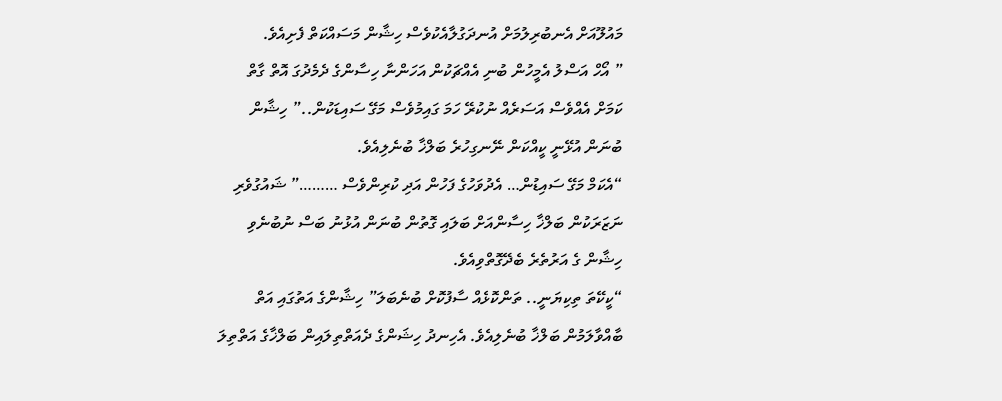މައުލޫއަށް އެނބުރިލުމަށް އުނދަގުލާއެކުވެސް ހިޝާން މަސައްކަތް ފެށިއެވެ.
” އޯހް އަސްލު އެމީހުން ބުނި އެއްޗަކުން އަހަންނާ ހިސާންގެ ދެމެދުގަ އޮތް ގާތް ކަމަށް އެއްވެސް އަސަރެއް ނުކުރޭ ހަމަ ގައިމުވެސް މަގޭ ސައިޑަކުން..” ހިޝާން ބުނަން އުޅޭނީ ކީއްކަން ނޭނގިހުރެ ބަލްޚާ ބުނެލިއެވެ.
“އެކަމް މަގޭ ސައިޑުން… އެދުވަހުގެ ފަހުން އަދި ކުރިންވެސް ………” ޝައުގުވެރި ނަޒަރަކުން ބަލްޚާ ހިސާންއަށް ބަލައި ގޮތުން ބުނަން އުޅުނު ބަސް ނުބުނެވި ހިޝާން ގެ އަރުތެރެ ބެދޭގޮތްވިއެވެ.
“ކީކޭތަ ތިކިޔަނީ.. ތަންކޮޅެއް ސާފުކޮށް ބުނެބަލަ” ހިޝާންގެ އަތުގައި އަތް ބާއްވާލަމުން ބަލްޚާ ބުނެލިއެވެ. އެހިނދު ހިޝަންގެ ދެއަތްތިލައިން ބަލްޚާގެ އަތްތިލަ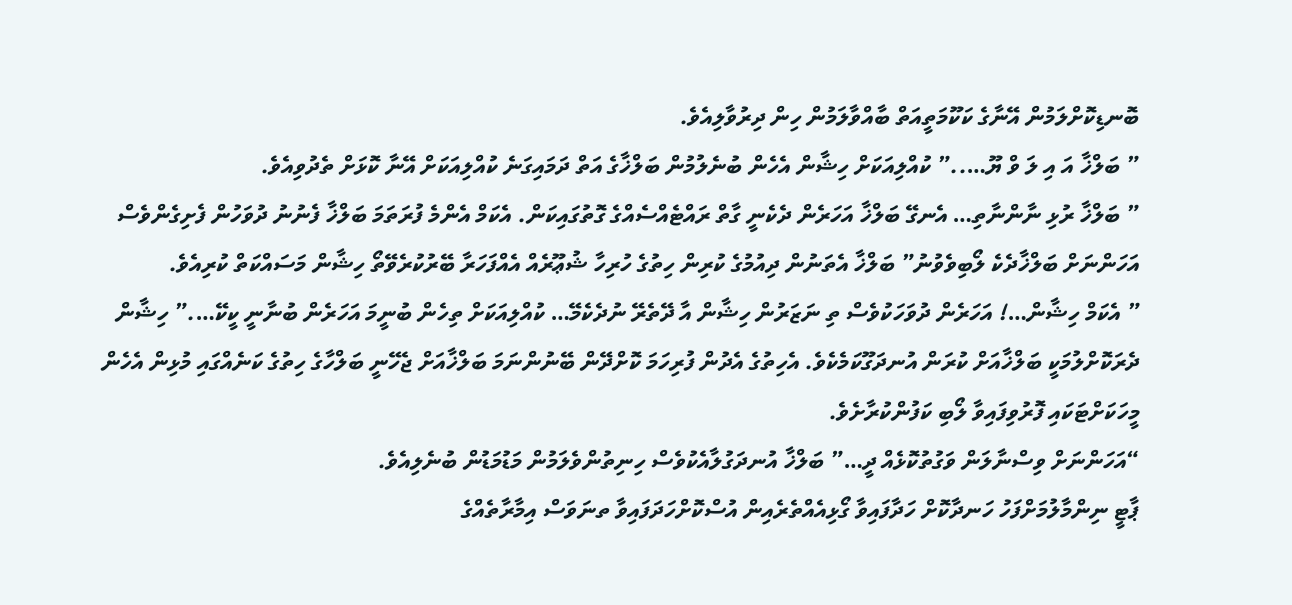ބޮނޑިކޮށްލަމުން އޭނާގެ ކަކޫމަތީއަތް ބާއްވާލަމުން ހިން ދިރުވާލިއެވެ.
” ބަލްޚާ އަ އި ލަ ވް ޔޫ…..” ކުއްލިއަކަށް ހިޝާން އެހެން ބުނެލުމުން ބަލްޚާގެ އަތް ދަމައިގަނެ ކުއްލިއަކަށް އޭނާ ކޮޅަށް ތެދުވިއެވެ.
” ބަލްޚާ ރުޅި ނާންނާތި… އެނގޭ ބަލްޚާ އަހަރެން ދެކެނީ ގާތް ރައްޓެއްސެއްގެ ގޮތުގައިކަން. އެކަމް އެންމެ ފުރަތަމަ ބަލްޚާ ފެނުނު ދުވަހުން ފެށިގެންވެސް އަހަންނަށް ބަލްޚާދެކެ ލޯބިވެވުނު” ބަލްޚާ އެތަނުން ދިއުމުގެ ކުރިން ހިތުގެ ހުރިހާ ޝުޢޫރެއް އެއްފަހަރާ ބޭރުކުރެވޭތޯ ހިޝާން މަސައްކަތް ކުރިއެވެ.
” އެކަމް ހިޝާން…! އަހަރެން ދުވަހަކުވެސް ތި ނަޒަރުން ހިޝާން އާ ދޭތެރޭ ނުދެކެމޭ… ކުއްލިއަކަށް ތިހެން ބުނީމަ އަހަރެން ބުނާނީ ކީކޭ….” ހިޝާން ދެރަކޮށްލުމަކީ ބަލްޚާއަށް ކުރަން އުނދަގޫކަމެކެވެ. އެހިތުގެ އެދުން ފުރިހަމަ ކޮށްދޭން ބޭނުންނަމަ ބަލްޚާއަށް ޖެހޭނީ ބަލްހާގެ ހިތުގެ ކަނެއްގައި މުޅިން އެހެން މީހަކަށްޓަކައި ފޮރުވިފައިވާ ލޯބި ކަފުންކުރާށެވެ.
“އަހަންނަށް ވިސްނާލަން ވަގުތުކޮޅެއް ދީ…” ބަލްޚާ އުނދަގުލާއެކުވެސް ހިނިތުންވެލަމުން މަޑުމަޑުން ބުނެލިއެވެ.
ޕާޓީ ނިންމާލުމަށްފަހު ހަނދާކޮށް ހަދާފައިވާ ގޯޅިއެއްތެރެއިން އުސްކޮށްހަދަފައިވާ ތނަވަސް އިމާރާތެއްގެ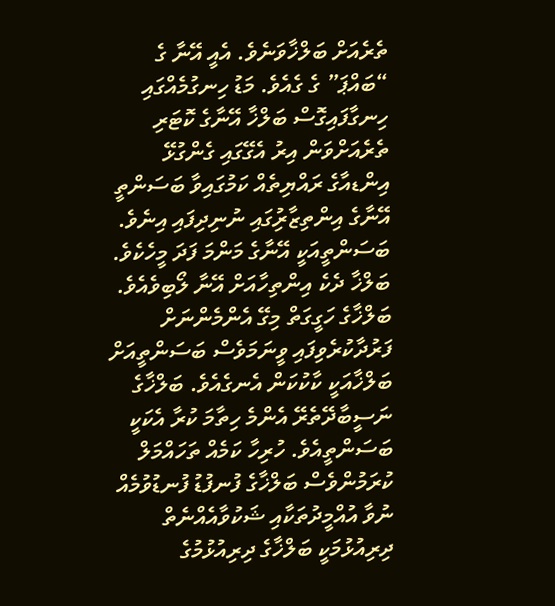ތެރެއަށް ބަލްޚާވަނެވެ. އެއީ އޭނާ ގެ “ބައްޕަ” ގެ ގެއެވެ. މަޑު ހިނގުމެއްގައި ހިނގާފައިގޮސް ބަލްޚާ އޭނާގެ ކޮޓަރި ތެރެއަށްވަން އިރު އެގޭގައި ގެންގުޅޭ އިންޑއާގެ ރައްޔިތެއް ކަމުގައިވާ ބަސަންތީ އޭނާގެ އިންތިޒާރުިގައި ނުނިދިފައި އިނެވެ. ބަސަންތީއަކީ އޭނާގެ މަންމަ ފަދަ މީހެކެވެ. ބަލްޚާ ދެކެ އިންތިހާއަށް އޭނާ ލޯބިވެއެވެ. ބަލްޚާގެ ހަގީގަތް މިގޭ އެންމެންނަށް ފަރުދާކުރެވިފައި ވީނަމަވެސް ބަސަންތީއަށް ބަލްޚާއަކީ ކާކުކަން އެނގެއެވެ. ބަލްޚާގެ ނަސީބާދޭތެރޭ އެންމެ ހިތާމަ ކުރާ އެކަކީ ބަސަންތީއެވެ. ހުރިހާ ކަމެއް ތަހައްމަލް ކުރަމުންވެސް ބަލްޚާގެ ފުނފުޑު ފުނޑުވުމެއް ނުވާ އުއްމީދުތަކާއި ޝަކުވާއެއްނެތް ދިރިއުޅުމަކީ ބަލްޚާގެ ދިރިއުޅުމުގެ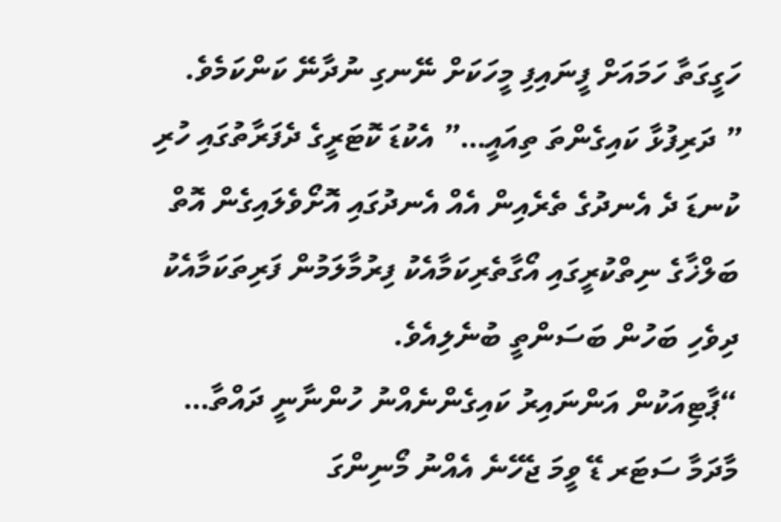ހަގީގަތާ ހަމައަށް ފީނައިފި މީހަކަށް ނޭނގި ނުދާނޭ ކަންކަމެވެ.
” ދަރިފުޅާ ކައިގެންތަ ތިއައީ…” އެކުޑަ ކޮޓަރީގެ ދެފަރާތުގައި ހުރި ކުނޑަ ދެ އެނދުގެ ތެރެއިން އެއް އެނދުގައި އޮށޯވެލައިގެން އޮތް ބަލްޚާގެ ނިތްކުރީގައި އޯގާތެރިކަމާއެކު ފިރުމާލަމުން ފަރިތަކަމާއެކު ދިވެހި ބަހުން ބަސަންތީ ބުނެލިއެވެ.
“ޕާޓިއަކުން އަންނައިރު ކައިގެންނެއްނު ހުންނާނީ ދައްތާ… މާދަމާ ސަޓަރ ޑޭ ވީމަ ޖެހޭނެ އެއްނު މޯނިންގަ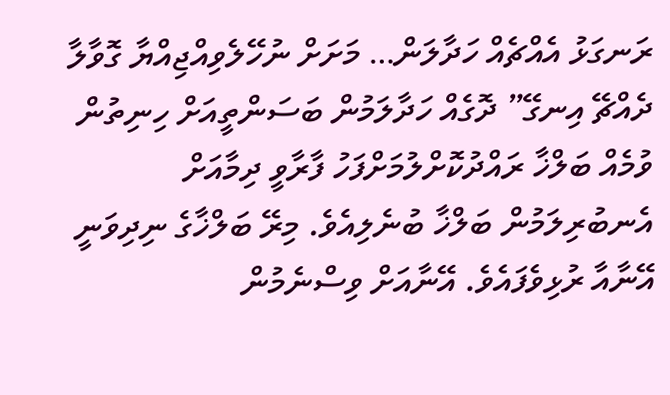ރަނގަޅު އެއްޗެއް ހަދާލަން… މަށަށް ނުހޭލެވިއްޖިއްޔާ ގޮވާލާ ދެއްޗޭ އިނގޭ” ދޮގެއް ހަދާލަމުން ބަސަންތީއަށް ހިނިތުން ވުމެއް ބަލްޚާ ރައްދުކޮށްލުމަށްފަހު ފާރާވީ ދިމާއަށް އެނބުރިލަމުން ބަލްޚާ ބުނެލިއެވެ. މިރޭ ބަލްޚާގެ ނިދިވަނީ އޭނާއާ ރުޅިވެފައެވެ. އޭނާއަށް ވިސްނެމުން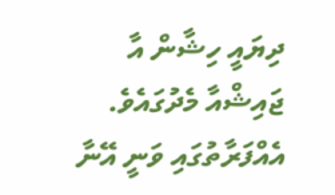ދިޔައީ ހިޝާން އާ ޖައިޝްއާ މެދުގައެވެ. އެއްފަރާތުގައި ވަނީ އޭނާ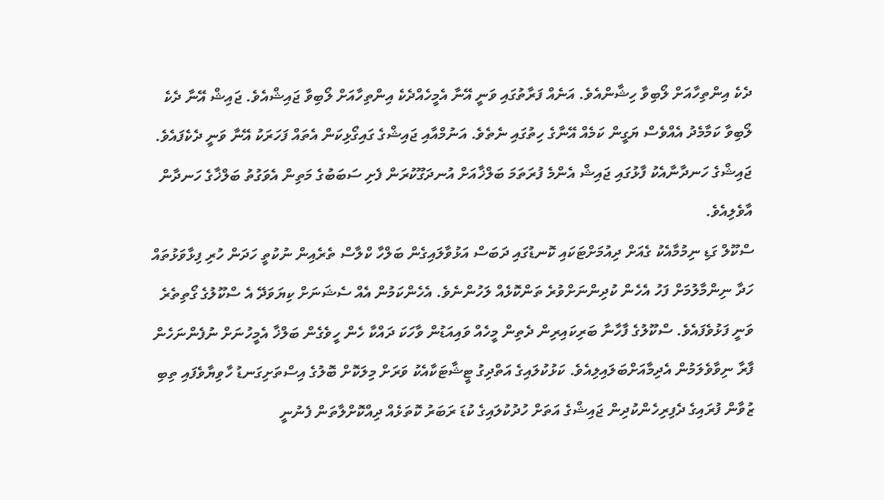ދެކެ އިންތިހާއަށް ލޯބިވާ ހިޝާންއެވެ. އަނެއް ފަރާތުގައި ވަނީ އޭނާ އެމީހެއްދެކެ އިންތިހާއަށް ލޯބިވާ ޖައިޝްއެވެ. ޖައިޝް އޭނާ ދެކެ ލޯބިވާ ކަމާމެދު އެއްވެސް ޔަގީން ކަމެއް އޭނާގެ ހިތުގައި ނެތެވެ. އަނުމްއާއި ޖައިޝްގެ ގައިގޯޅިކަން އެތައް ފަހަރަކު އޭނާ ވަނީ ދެކެފައެވެ. ޖައިޝްގެ ހަނދާނާއެކު ފާޅުގައި ޖައިޝް އެންމެ ފުރަތަމަ ބަލްޚާއަށް އުނދަގޫކުރަން ފެށި ސަބަބުގެ މަތިން އެވަގުތު ބަލްޚާގެ ހަނދާން އާވެލިއެވެ.
ސްކޫލް ގަޑި ނިމުމާއެކު ގެއަށް ދިއުމަށްޓަކައި ކޮނޑުގައި ދަބަސް އަޅުވާލައިގެން ބަލްހާ ކްލާސް ތެރެއިން ނުކުތީ ހަދަން ހުރި ފިޅާވަޅުތައް ހަދާ ނިންމާލުމަށް ފަހު އެހެން ކުދިންނަށްވުރެ ތަންކޮޅެއް ލަހުންނެވެ. އެހެންކަމުން އެއް ސެޝަނަށް ކިޔަވަދޭ އެ ސްކޫލުގެ ގޯތިތެރެ ވަނީ ފަޅުވެފައެވެ. ސްކޫލުގެ ފާހާނާ ބަރިކައިރިން ދެތިން މީހެއް ވައިއަޑުން ވާހަކަ ދައްކާ ހެން ހީވެގެން ބަލްޚާ އެމީހުނަށް ނުފެންނަހެން ފާރާ ނިވާވެލަމުން އެދިމާއަށްބަލައިލިއެވެ. ކަޅުކުލައިގެ އަތްދިގު ޓީޝާޓަކާއެކު ވަރަށް މިލަކޮށް ބޮލުގެ އިސްތަށިގަނޑު ހާވިޔާވެފައި ތިބި ޒުވާން ފުރައިގެ ދެފިރިހެންކުދިން ޖައިޝްގެ އަތަށް ހުދުކުލައިގެ ކުޑަ ރަބަރު ކޮތަޅެއް ދިއްކޮށްލާތަން ފެނުނީ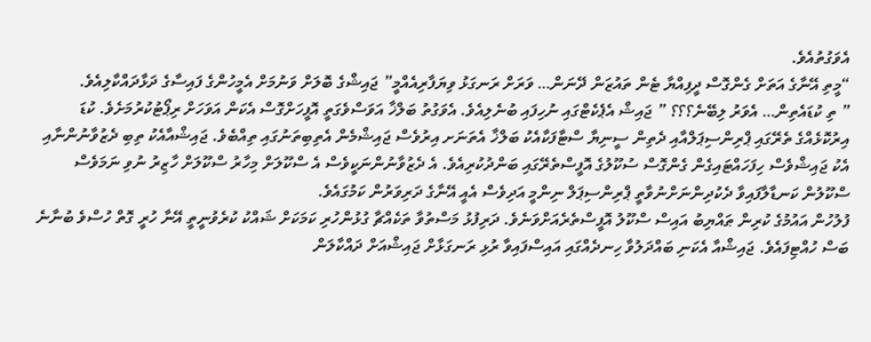އެވަގުތުއެވެ.
“މީތި އޭނާގެ އަތަށް ގެންގޮސް ދީފިއްޔާ ޓެން ތައުޒަން ދޭނަން… ވަރަށް ރަނގަޅު ވިޔަފާރިއެއްމީ” ޖައިޝްގެ ބޮލަށް ވަނުމަށް އެމީހުންގެ ފައިސާގެ ދަޅާދައްކާލިއެވެ.
” ތި ކުޑައެތިން… އެވަރު ލިބޭނެ؟؟؟ ” ޖައިޝް އެޕެކެޓްގައި ނުހިފައި ބުނެލިއެވެ. އެވަގުތު ބަލްޚާ އަވަސްވެގަތީ އޮފީހަށްގޮސް އެކަން އަވަހަށް ރިޕޯޓުކުރުމަށެވެ. ކުޑަ އިރުކޮޅެއްގެ ތެރޭގައި ޕްރިންސިޕަލްއާއި ދެތިން ސީނިޔާ ސްޓާފަކާއެކު ބަލްޚާ އެތަނަށ އިރުވެސް ޖައިޝްމެން އެތިބިތަނުގައި ތިއްބެވެ. ޖައިޝްއާއެކު ތިބި ދެޒުވާނުންނާއި އެކު ޖައިޝްވެސް ހިފަހައްޓައިގެން ގެންގޮސް ސުކޫލުގެ އޮފީސްތެރޭގައި ބަންދުކުރިއެވެ. އެ ދެޒުވާނުންނަކީވެސް އެ ސްކޫލަށް މިހާރު ސްކޫލަށް ހާޒިރު ނުވި ނަމަވެސް ސްކޫލުން ކަނޑާލާފައިވާ ދެކުދިންނަށްނުވާތީ ޕްރިންސިޕަލް ނިންމީ އަދިވެސް އެއީ އޭނާގެ ދަރިވަރުން ކަމުގައެވެ.
ފުލުހުން އައުމުގެ ކުރިން ޠައްޔިބު އައިސް ސްކޫލު އޮފީސްތެރެއަށްވަނެވެ. ދަރިފުޅު މަސްތުވާ ތަކެއްޗާ ގުޅުންހުރި ކަމަކަށް ޝައްކު ކުރެވުނީތީ އޭނާ ހުރީ ގޮތް ހުސްވެ ބުނާނެ ބަސް ހުއްޓިފައެވެ. ޖައިޝްއާ އެކަނި ބައްދަލުވާ ހިނދެއްގައި އައިސްފައިވާ ރުޅި ރަނގަޅާށް ޖައިޝްއަށް ދައްކާލަން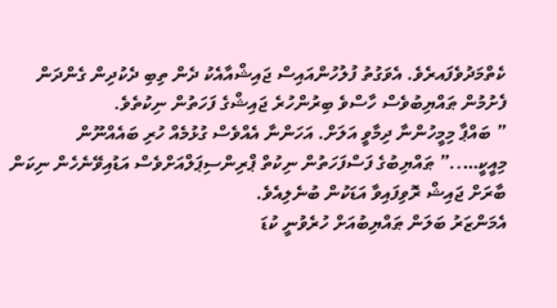ކެތްމަދުވެފައރެވެ. އެވަގުތު ފުލުހުންއައިސް ޖައިޝްއާއެކު ދެން ތިބި ދެކުދިން ގެންދަން ފެށުމުން ޠައްޔިބުވެސް ހާސްވެ ބިރުންހުރެ ޖައިޝްގެ ފަހަތުން ނިކުތެވެ.
” ބައްޕާ މިމީހުންނާ ދިމާވީ އަލަށް. އަހަންނާ އެއްވެސް ގުޅުމެއް ހުރި ބައެއްނޫން މިއީކީ…..” ޠައްޔިބުގެ ފަސްފަހަތުން ނިކުތް ޕްރިންސިޕަލްއަށްވެސް އަޑުއިވޭނެހެން ނިކަން ބާރަށް ޖައިޝް ރޮވިފައިވާ އަޑަކުން ބުނެލިއެވެ.
އެމަންޒަރު ބަލަން ޠައްޔިބުއަށް ހުރެވުނީ ކުޑަ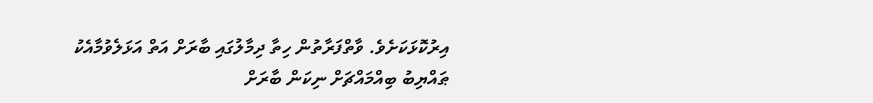އިރުކޮޅަކަށެވެ. ވާތްފަރާތުން ހިތާ ދިމާލުގައި ބާރަށް އަތް އަޅަލެވުމާއެކު ޠައްޔިބު ބިއްމައްޗަށް ނިކަން ބާރަށް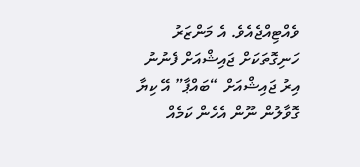ވެއްޓިއްޖެއެވެ. އެ މަންޒަރު ހަނިގޮތަކަށް ޖައިޝްއަށް ފެނުނު އިރު ޖައިޝްއަށް “ބައްޕާ” އޭ ކިޔާ ގޮވާލުން ނޫން އެހެން ކަމެއް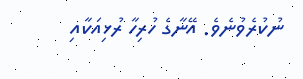ނުކުރެވުނެވެ. އޭނާގެ ހުރިހާ ރުޅިއަކާއި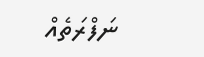ނަފްރަތެއް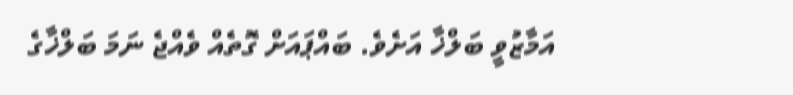އަމާޒުވީ ބަލްޚާ އަށެވެ. ބައްޕައަށް ގޮތެއް ވެއްޖެ ނަމަ ބަލްޚާގެ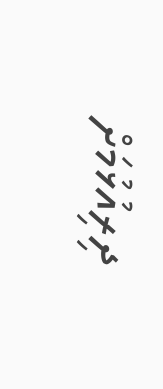ދިރިއުޅުމަށް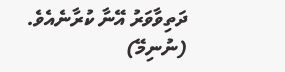ދަތިވާވަރު އޭނާ ކުރާނެއެވެ.
(ނުނިމޭ)